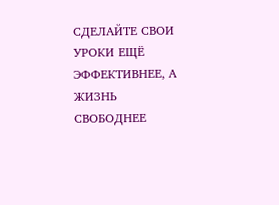СДЕЛАЙТЕ СВОИ УРОКИ ЕЩЁ ЭФФЕКТИВНЕЕ, А ЖИЗНЬ СВОБОДНЕЕ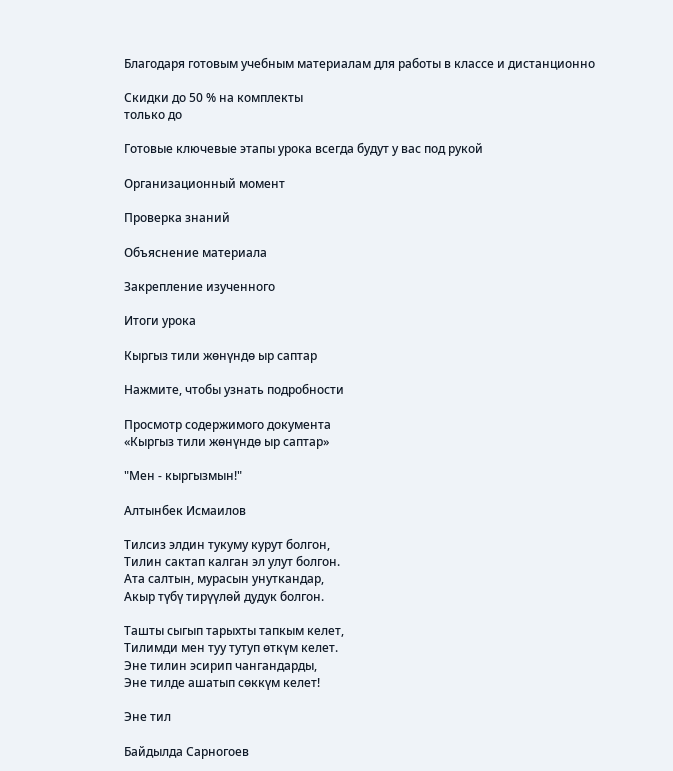Благодаря готовым учебным материалам для работы в классе и дистанционно

Скидки до 50 % на комплекты
только до

Готовые ключевые этапы урока всегда будут у вас под рукой

Организационный момент

Проверка знаний

Объяснение материала

Закрепление изученного

Итоги урока

Кыргыз тили жөнүндө ыр саптар

Нажмите, чтобы узнать подробности

Просмотр содержимого документа
«Кыргыз тили жөнүндө ыр саптар»

"Мен - кыргызмын!"

Алтынбек Исмаилов

Тилсиз элдин тукуму курут болгон,
Тилин сактап калган эл улут болгон.
Ата салтын, мурасын унуткандар,
Акыр түбү тирүүлөй дудук болгон.

Ташты сыгып тарыхты тапкым келет,
Тилимди мен туу тутуп өткүм келет.
Эне тилин эсирип чангандарды,
Эне тилде ашатып сөккүм келет!

Эне тил

Байдылда Сарногоев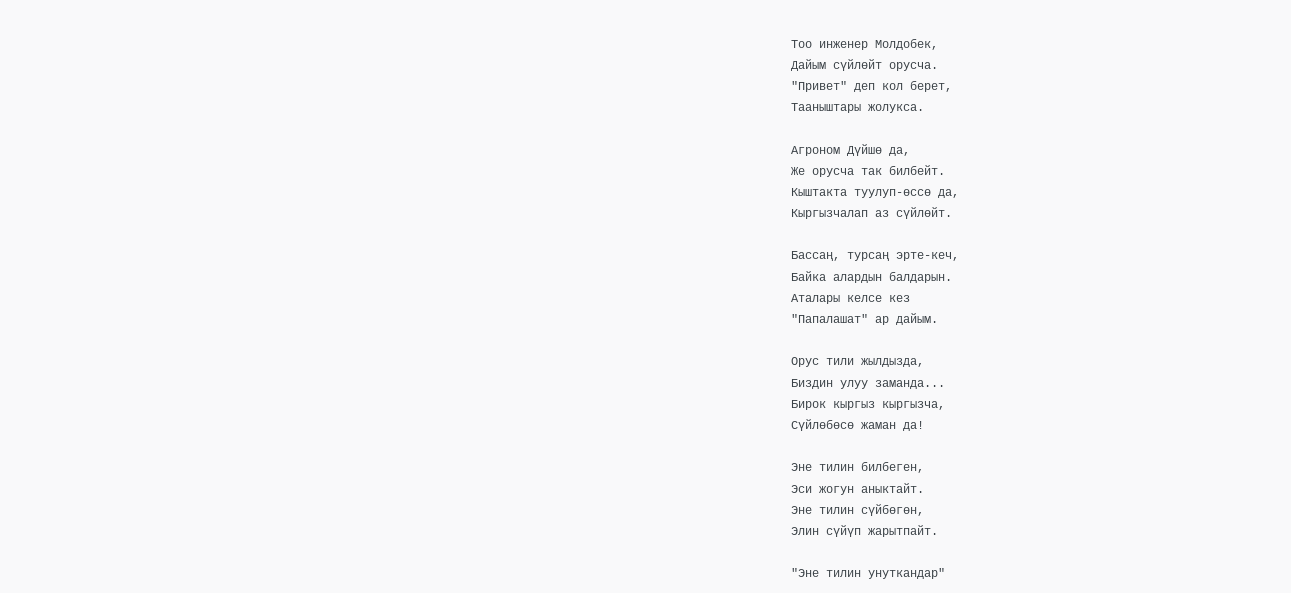Тоо инженер Молдобек,
Дайым сүйлөйт орусча.
"Привет" деп кол берет,
Тааныштары жолукса.

Агроном Дүйшө да,
Же орусча так билбейт.
Кыштакта туулуп-өссө да,
Кыргызчалап аз сүйлөйт.

Бассаң, турсаң эрте-кеч,
Байка алардын балдарын.
Аталары келсе кез
"Папалашат" ар дайым.

Орус тили жылдызда,
Биздин улуу заманда...
Бирок кыргыз кыргызча,
Сүйлөбөсө жаман да!

Эне тилин билбеген,
Эси жогун аныктайт.
Эне тилин сүйбөгөн,
Элин сүйүп жарытпайт.

"Эне тилин унуткандар"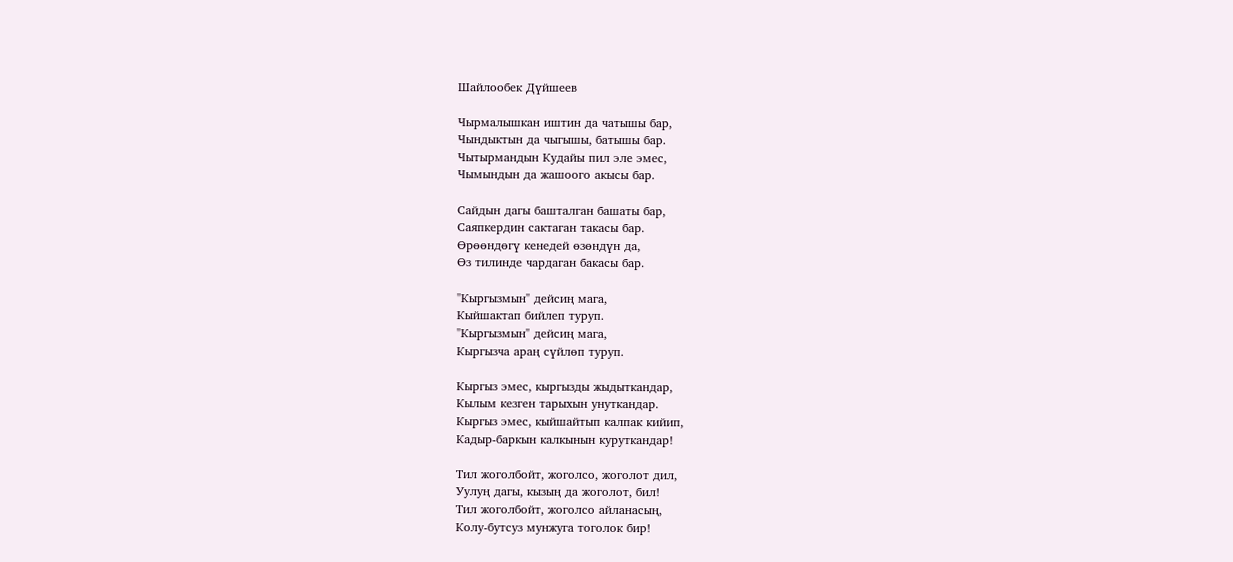Шайлообек Дүйшеев

Чырмалышкан иштин да чатышы бар,
Чындыктын да чыгышы, батышы бар.
Чытырмандын Кудайы пил эле эмес,
Чымындын да жашоого акысы бар.

Сайдын дагы башталган башаты бар,
Саяпкердин сактаган такасы бар.
Өрөөндөгү кенедей өзөндүн да,
Өз тилинде чардаган бакасы бар.

"Кыргызмын" дейсиң мага,
Кыйшактап бийлеп туруп.
"Кыргызмын" дейсиң мага,
Кыргызча араң сүйлөп туруп.

Кыргыз эмес, кыргызды жыдыткандар,
Кылым кезген тарыхын унуткандар.
Кыргыз эмес, кыйшайтып калпак кийип,
Кадыр-баркын калкынын куруткандар!

Тил жоголбойт, жоголсо, жоголот дил,
Уулуң дагы, кызың да жоголот, бил!
Тил жоголбойт, жоголсо айланасың,
Колу-бутсуз мунжуга тоголок бир!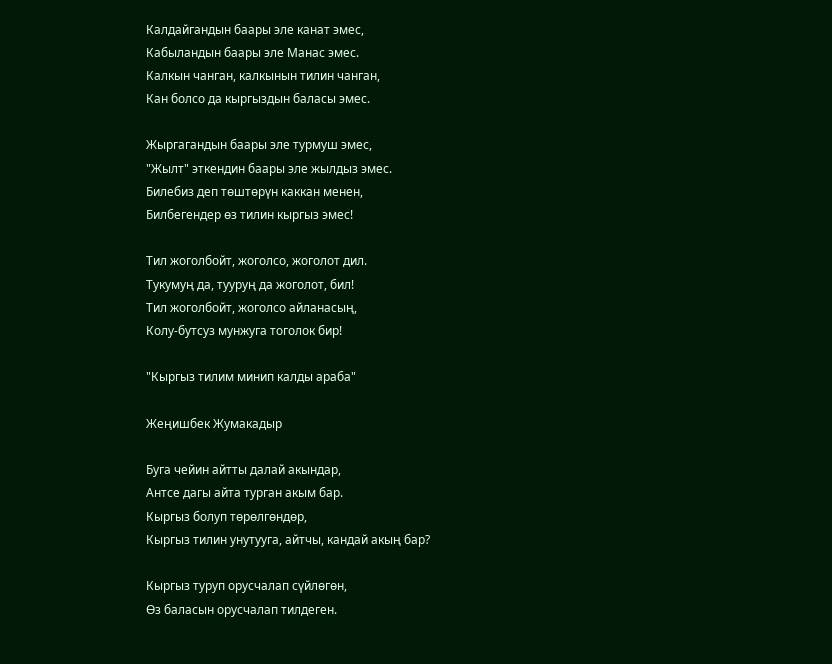Калдайгандын баары эле канат эмес,
Кабыландын баары эле Манас эмес.
Калкын чанган, калкынын тилин чанган,
Кан болсо да кыргыздын баласы эмес.

Жыргагандын баары эле турмуш эмес,
"Жылт" эткендин баары эле жылдыз эмес.
Билебиз деп төштөрүн каккан менен,
Билбегендер өз тилин кыргыз эмес!

Тил жоголбойт, жоголсо, жоголот дил.
Тукумуң да, тууруң да жоголот, бил!
Тил жоголбойт, жоголсо айланасың,
Колу-бутсуз мунжуга тоголок бир!

"Кыргыз тилим минип калды араба"

Жеңишбек Жумакадыр

Буга чейин айтты далай акындар,
Антсе дагы айта турган акым бар.
Кыргыз болуп төрөлгөндөр,
Кыргыз тилин унутууга, айтчы, кандай акың бар?

Кыргыз туруп орусчалап сүйлөгөн,
Өз баласын орусчалап тилдеген.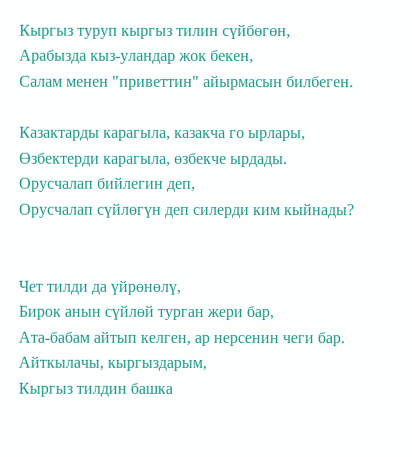Кыргыз туруп кыргыз тилин сүйбөгөн,
Арабызда кыз-уландар жок бекен,
Салам менен "приветтин" айырмасын билбеген.

Казактарды карагыла, казакча го ырлары,
Өзбектерди карагыла, өзбекче ырдады.
Орусчалап бийлегин деп,
Орусчалап сүйлөгүн деп силерди ким кыйнады?


Чет тилди да үйрөнөлү,
Бирок анын сүйлөй турган жери бар,
Ата-бабам айтып келген, ар нерсенин чеги бар.
Айткылачы, кыргыздарым,
Кыргыз тилдин башка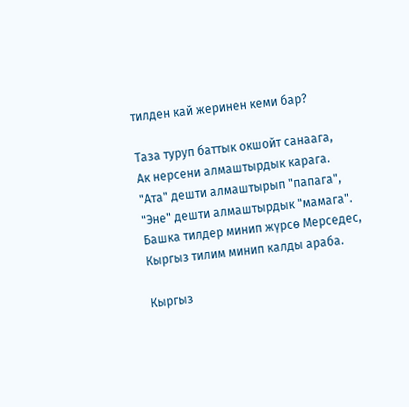тилден кай жеринен кеми бар?

Таза туруп баттык окшойт санаага,
Ак нерсени алмаштырдык карага.
"Ата" дешти алмаштырып "папага",
"Эне" дешти алмаштырдык "мамага".
Башка тилдер минип жүрсө Мерседес,
Кыргыз тилим минип калды араба.

Кыргыз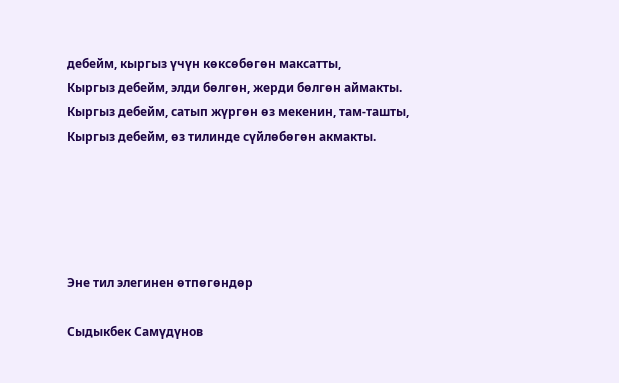дебейм, кыргыз үчүн көксөбөгөн максатты,
Кыргыз дебейм, элди бөлгөн, жерди бөлгөн аймакты.
Кыргыз дебейм, сатып жүргөн өз мекенин, там-ташты,
Кыргыз дебейм, өз тилинде сүйлөбөгөн акмакты.





Эне тил элегинен өтпөгөндөр

Сыдыкбек Самүдүнов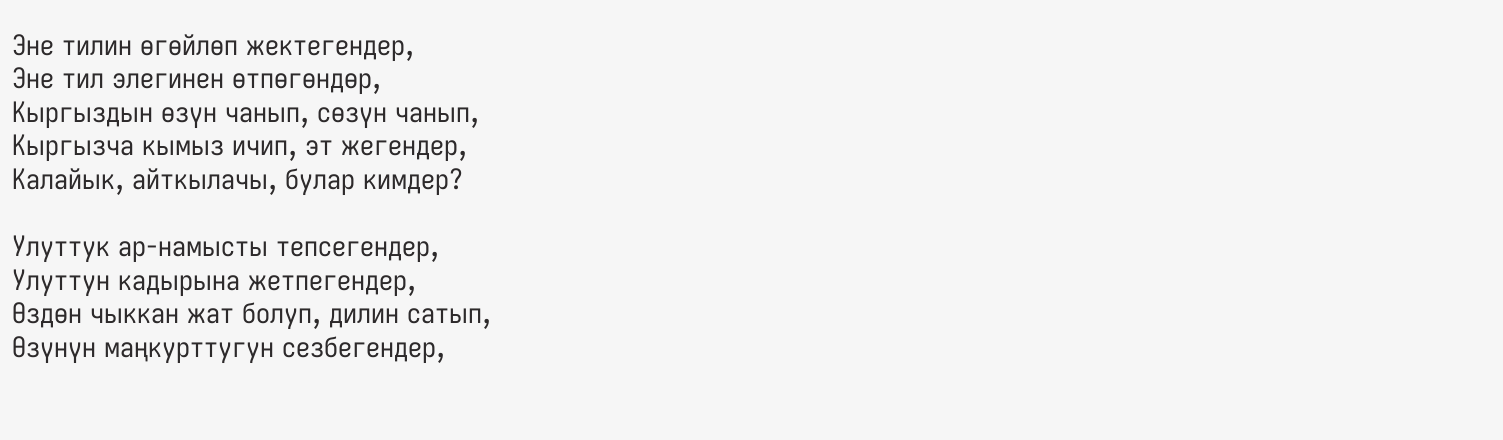Эне тилин өгөйлөп жектегендер,
Эне тил элегинен өтпөгөндөр,
Кыргыздын өзүн чанып, сөзүн чанып,
Кыргызча кымыз ичип, эт жегендер,
Калайык, айткылачы, булар кимдер?

Улуттук ар-намысты тепсегендер,
Улуттун кадырына жетпегендер,
Өздөн чыккан жат болуп, дилин сатып,
Өзүнүн маңкурттугун сезбегендер,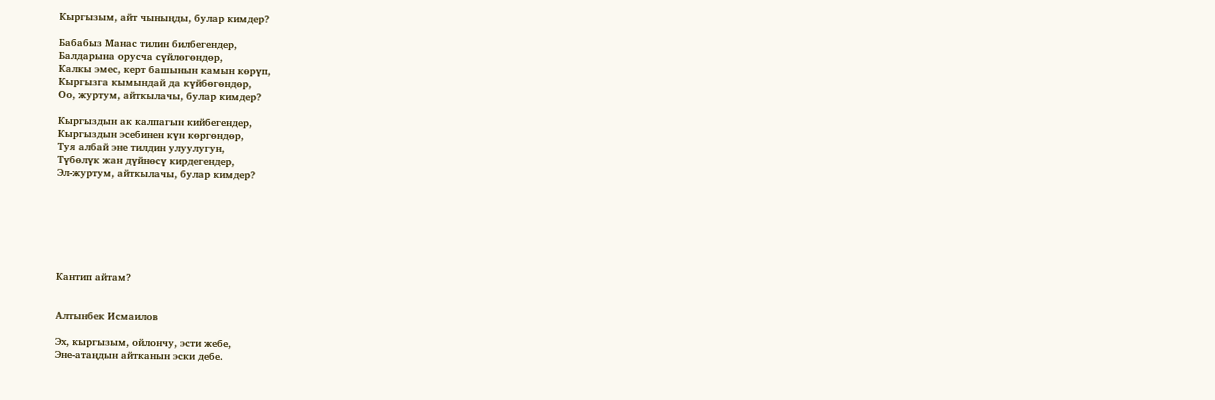Кыргызым, айт чыныңды, булар кимдер?

Бабабыз Манас тилин билбегендер,
Балдарына орусча сүйлөгөндөр,
Калкы эмес, керт башынын камын көрүп,
Кыргызга кымындай да күйбөгөндөр,
Оо, журтум, айткылачы, булар кимдер?

Кыргыздын ак калпагын кийбегендер,
Кыргыздын эсебинен күн көргөндөр,
Туя албай эне тилдин улуулугун,
Түбөлүк жан дүйнөсү кирдегендер,
Эл-журтум, айткылачы, булар кимдер?







Кантип айтам?


Алтынбек Исмаилов

Эх, кыргызым, ойлончу, эсти жебе,
Эне-атаңдын айтканын эски дебе.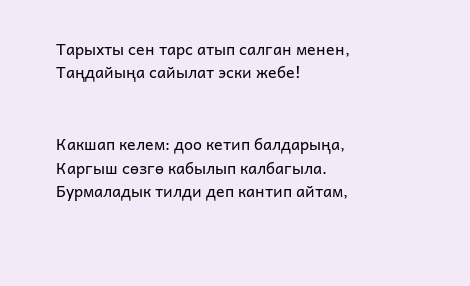Тарыхты сен тарс атып салган менен,
Таңдайыңа сайылат эски жебе!


Какшап келем: доо кетип балдарыңа,
Каргыш сөзгө кабылып калбагыла.
Бурмаладык тилди деп кантип айтам,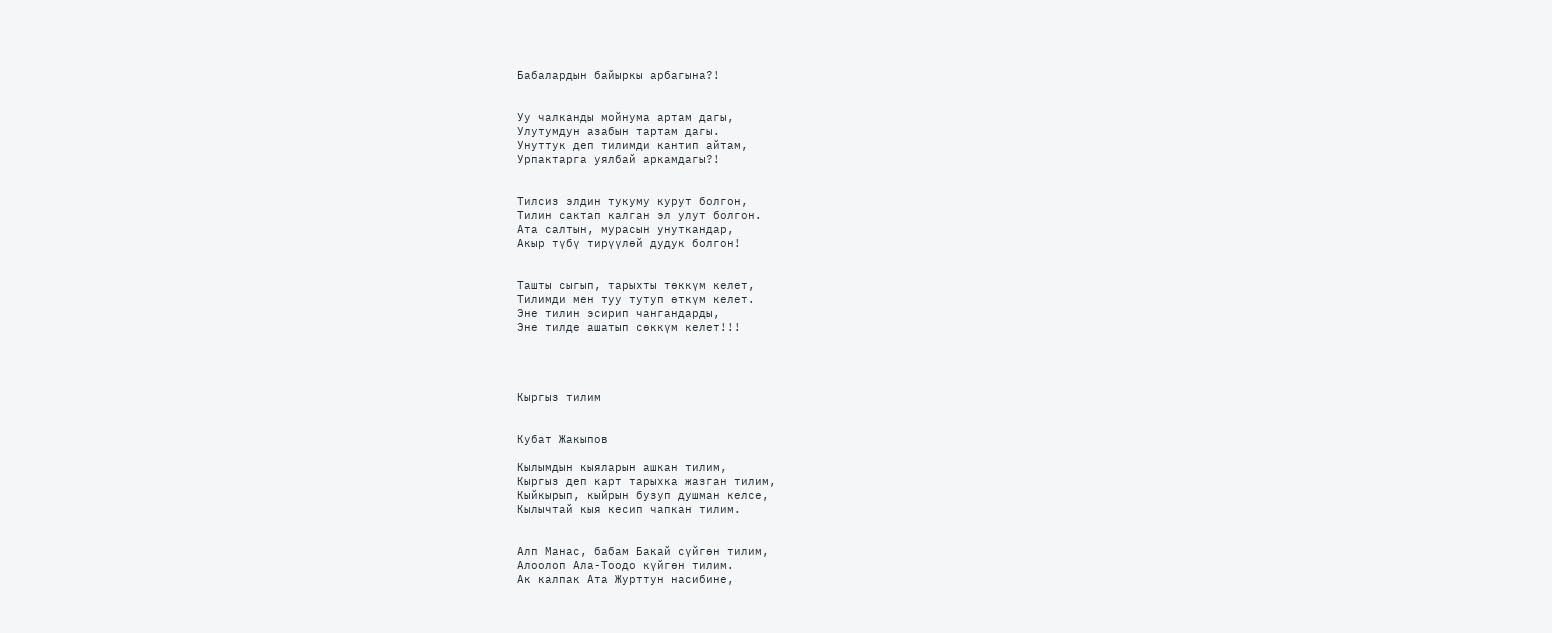Бабалардын байыркы арбагына?!


Уу чалканды мойнума артам дагы,
Улутумдун азабын тартам дагы.
Унуттук деп тилимди кантип айтам,
Урпактарга уялбай аркамдагы?!


Тилсиз элдин тукуму курут болгон,
Тилин сактап калган эл улут болгон.
Ата салтын, мурасын унуткандар,
Акыр түбү тирүүлөй дудук болгон!


Ташты сыгып, тарыхты төккүм келет,
Тилимди мен туу тутуп өткүм келет.
Эне тилин эсирип чангандарды,
Эне тилде ашатып сөккүм келет!!!




Кыргыз тилим


Кубат Жакыпов

Кылымдын кыяларын ашкан тилим,
Кыргыз деп карт тарыхка жазган тилим,
Кыйкырып, кыйрын бузуп душман келсе,
Кылычтай кыя кесип чапкан тилим.


Алп Манас, бабам Бакай сүйгөн тилим,
Алоолоп Ала-Тоодо күйгөн тилим.
Ак калпак Ата Журттун насибине,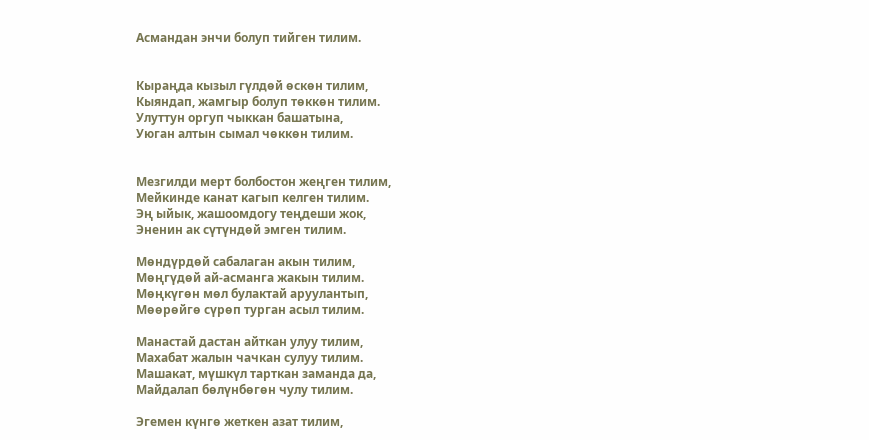Асмандан энчи болуп тийген тилим.


Кыраңда кызыл гүлдөй өскөн тилим,
Кыяндап, жамгыр болуп төккөн тилим.
Улуттун оргуп чыккан башатына,
Уюган алтын сымал чөккөн тилим.


Мезгилди мерт болбостон жеңген тилим,
Мейкинде канат кагып келген тилим.
Эң ыйык, жашоомдогу теңдеши жок,
Эненин ак сүтүндөй эмген тилим.

Мөндүрдөй сабалаган акын тилим,
Мөңгүдөй ай-асманга жакын тилим.
Мөңкүгөн мөл булактай аруулантып,
Мөөрөйгө сүрөп турган асыл тилим.

Манастай дастан айткан улуу тилим,
Махабат жалын чачкан сулуу тилим.
Машакат, мүшкүл тарткан заманда да,
Майдалап бөлүнбөгөн чулу тилим.

Эгемен күнгө жеткен азат тилим,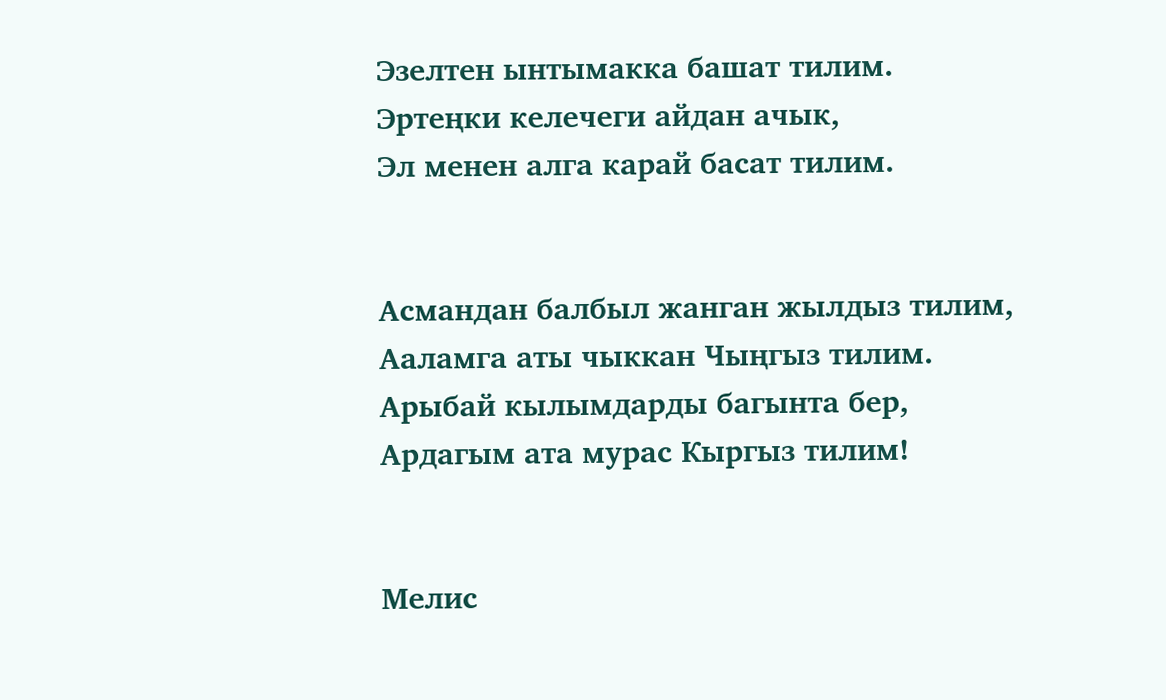Эзелтен ынтымакка башат тилим.
Эртеңки келечеги айдан ачык,
Эл менен алга карай басат тилим.


Асмандан балбыл жанган жылдыз тилим,
Ааламга аты чыккан Чыңгыз тилим.
Арыбай кылымдарды багынта бер,
Ардагым ата мурас Кыргыз тилим!


Мелис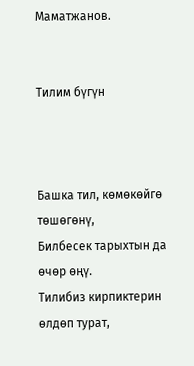Маматжанов.


Тилим бүгүн



Башка тил, көмөкөйгө төшөгөнү,
Билбесек тарыхтын да өчөр өңү.
Тилибиз кирпиктерин өлдөп турат,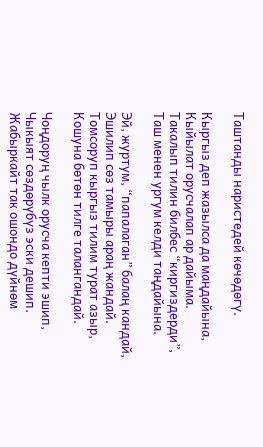Таштанды наристедей көчөдөгү.

Кыргыз деп жазылса да маңдайына,
Кыйылат орусчалап ар дайыма.
Такалып тилин билбес “киргиздерди”,
Таш менен ургум келди таңдайына.

Эй, журтум, “папалаган” балаң кандай,
Эшилип сөз тамыры араң жандай.
Томсоруп кыргыз тилим турат азыр,
Кошуна бөтөн тилге талангандай.

Чоңдоруң чылк орусча кепти эшип,
Чыкыят сөздөрүбүз эски дешип.
Жабыркайт так ошондо дүйнөм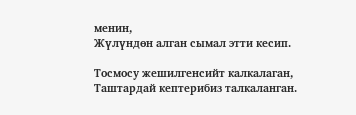менин,
Жүлүндөн алган сымал этти кесип.

Тосмосу жешилгенсийт калкалаган,
Таштардай кептерибиз талкаланган.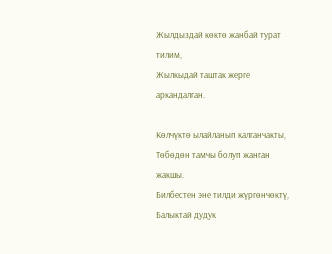Жылдыздай көктө жанбай турат тилим,
Жылкыдай таштак жерге аркандалган.

Көлчүктө ылайланып калганчакты,
Төбөдөн тамчы болуп жанган жакшы.
Билбестен эне тилди жүргөнчөктү,
Балыктай дудук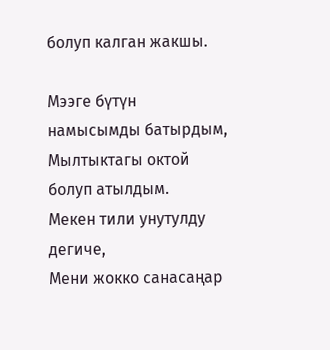болуп калган жакшы.

Мээге бүтүн намысымды батырдым,
Мылтыктагы октой болуп атылдым.
Мекен тили унутулду дегиче,
Мени жокко санасаңар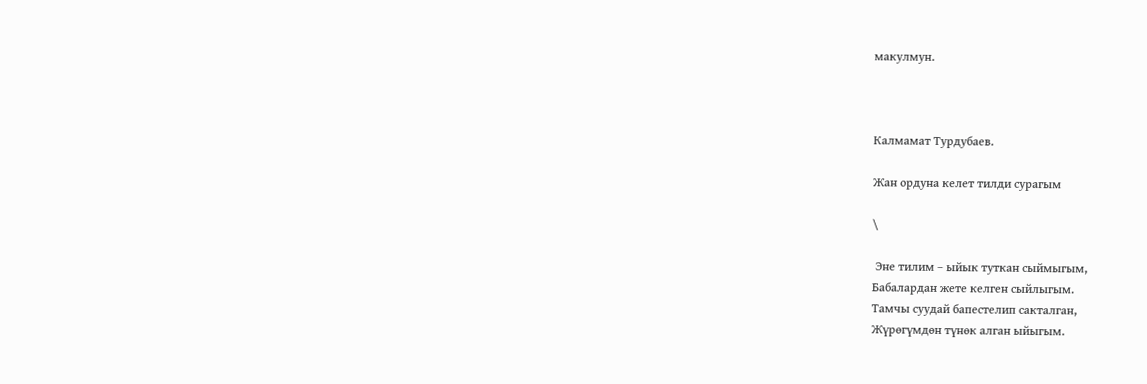макулмун.



Калмамат Турдубаев.

Жан ордуна келет тилди сурагым

\

 Эне тилим – ыйык туткан сыймыгым,
Бабалардан жете келген сыйлыгым.
Тамчы суудай бапестелип сакталган,
Жүрөгүмдөн түнөк алган ыйыгым.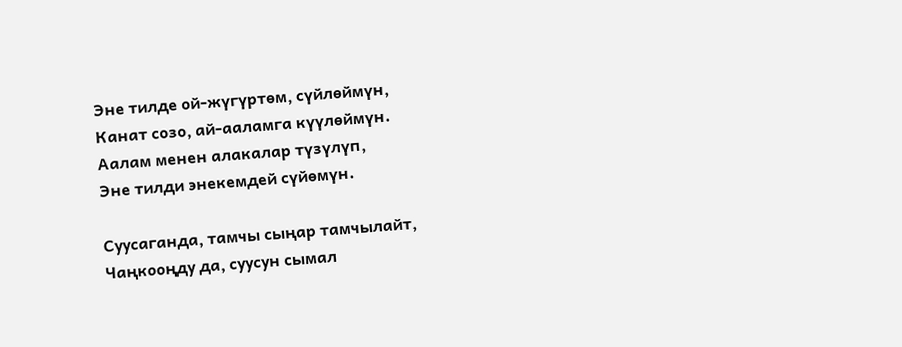Эне тилде ой-жүгүртөм, сүйлөймүн,
Канат созо, ай-ааламга күүлөймүн.
Аалам менен алакалар түзүлүп,
Эне тилди энекемдей сүйөмүн.

Суусаганда, тамчы сыңар тамчылайт,
Чаңкооңду да, суусун сымал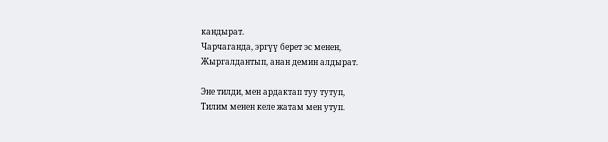кандырат.
Чарчаганда, эргүү берет эс менен,
Жыргалдантып, анан демин алдырат.

Эне тилди, мен ардактап туу тутуп,
Тилим менен келе жатам мен утуп.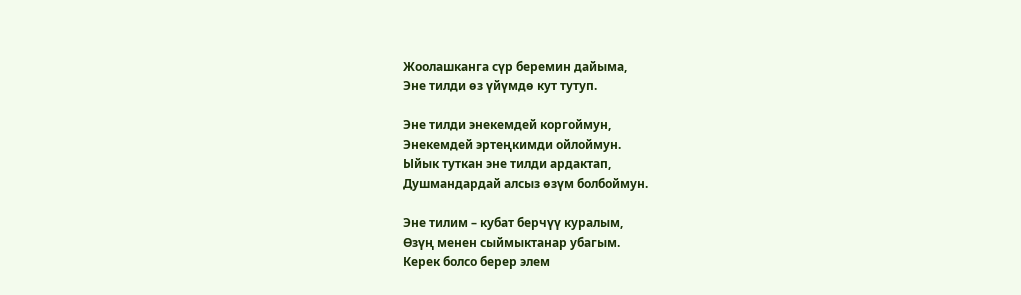Жоолашканга сүр беремин дайыма,
Эне тилди өз үйүмдө кут тутуп.

Эне тилди энекемдей коргоймун,
Энекемдей эртеңкимди ойлоймун.
Ыйык туткан эне тилди ардактап,
Душмандардай алсыз өзүм болбоймун.

Эне тилим – кубат берчүү куралым,
Өзүң менен сыймыктанар убагым.
Керек болсо берер элем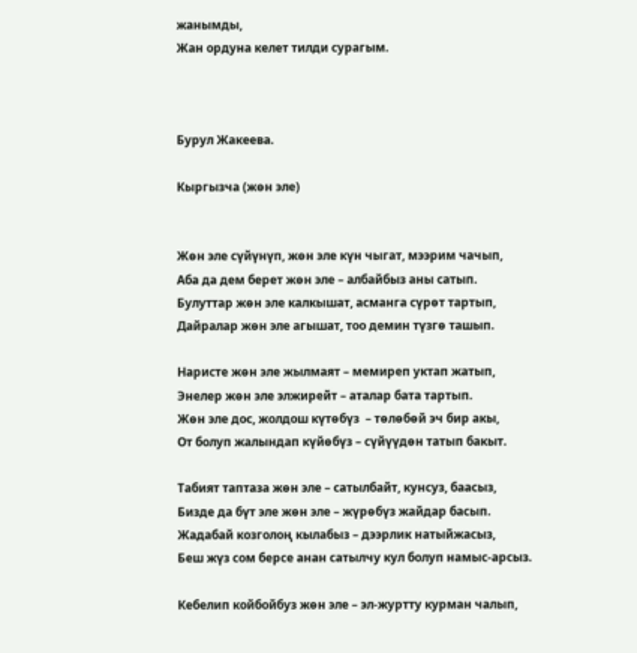жанымды,
Жан ордуна келет тилди сурагым.



Бурул Жакеева.

Кыргызча (жөн эле)


Жөн эле сүйүнүп, жөн эле күн чыгат, мээрим чачып,
Аба да дем берет жөн эле – албайбыз аны сатып.
Булуттар жөн эле калкышат, асманга сүрөт тартып,
Дайралар жөн эле агышат, тоо демин түзгө ташып.

Наристе жөн эле жылмаят – мемиреп уктап жатып,
Энелер жөн эле элжирейт – аталар бата тартып.
Жөн эле дос, жолдош күтөбүз  – төлөбөй эч бир акы,
От болуп жалындап күйөбүз – сүйүүдөн татып бакыт.

Табият таптаза жөн эле – сатылбайт, кунсуз, баасыз,
Бизде да бүт эле жөн эле – жүрөбүз жайдар басып.
Жадабай козголоң кылабыз – дээрлик натыйжасыз,
Беш жүз сом берсе анан сатылчу кул болуп намыс-арсыз.

Кебелип койбойбуз жөн эле – эл-журтту курман чалып,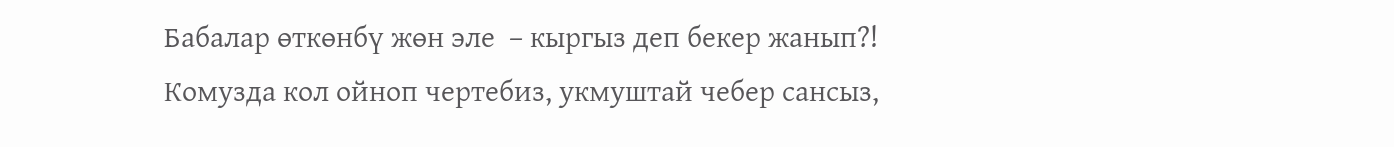Бабалар өткөнбү жөн эле  – кыргыз деп бекер жанып?!
Комузда кол ойноп чертебиз, укмуштай чебер сансыз,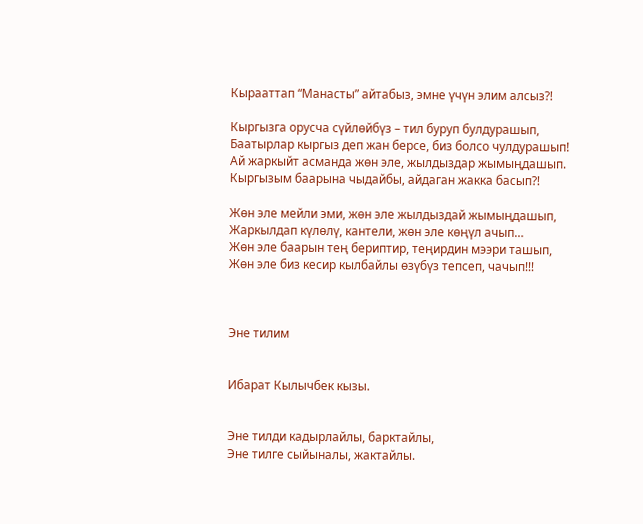Кырааттап “Манасты” айтабыз, эмне үчүн элим алсыз?!

Кыргызга орусча сүйлөйбүз – тил буруп булдурашып,
Баатырлар кыргыз деп жан берсе, биз болсо чулдурашып!
Ай жаркыйт асманда жөн эле, жылдыздар жымыңдашып.
Кыргызым баарына чыдайбы, айдаган жакка басып?!

Жөн эле мейли эми, жөн эле жылдыздай жымыңдашып,
Жаркылдап күлөлү, кантели, жөн эле көңүл ачып…
Жөн эле баарын тең бериптир, теңирдин мээри ташып,
Жөн эле биз кесир кылбайлы өзүбүз тепсеп, чачып!!!



Эне тилим


Ибарат Кылычбек кызы.


Эне тилди кадырлайлы, барктайлы,
Эне тилге сыйыналы, жактайлы.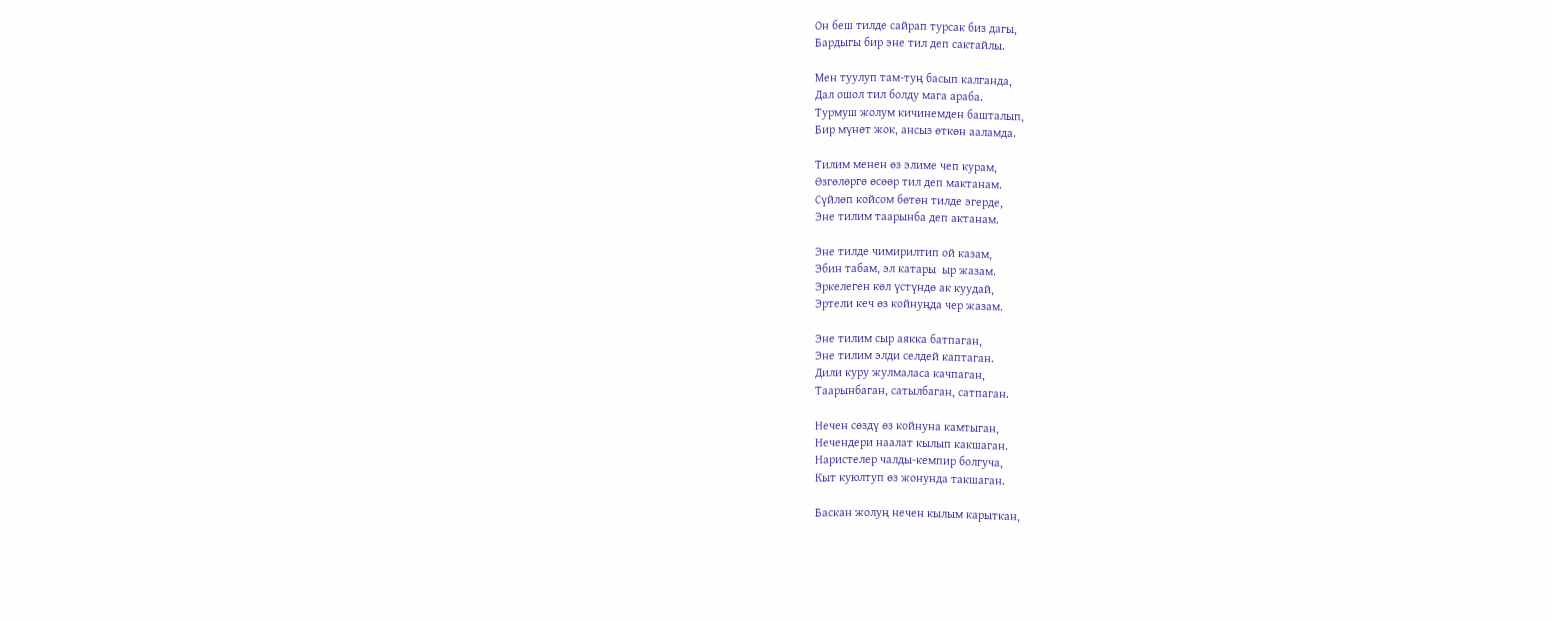Он беш тилде сайрап турсак биз дагы,
Бардыгы бир эне тил деп сактайлы.

Мен туулуп там-туң басып калганда,
Дал ошол тил болду мага араба.
Турмуш жолум кичинемден башталып,
Бир мүнөт жок, ансыз өткөн ааламда.

Тилим менен өз элиме чеп курам,
Өзгөлөргө өсөөр тил деп мактанам.
Сүйлөп койсом бөтөн тилде эгерде,
Эне тилим таарынба деп актанам.

Эне тилде чимирилтип ой казам,
Эбин табам, эл катары  ыр жазам.
Эркелеген көл үстүндө ак куудай,
Эртели кеч өз койнуңда чер жазам.

Эне тилим сыр аякка батпаган,
Эне тилим элди селдей каптаган.
Дили куру жулмаласа качпаган,
Таарынбаган, сатылбаган, сатпаган.

Нечен сөздү өз койнуна камтыган,
Нечендери наалат кылып какшаган.
Наристелер чалды-кемпир болгуча,
Кыт куюлтуп өз жонунда такшаган.

Баскан жолуң нечен кылым карыткан,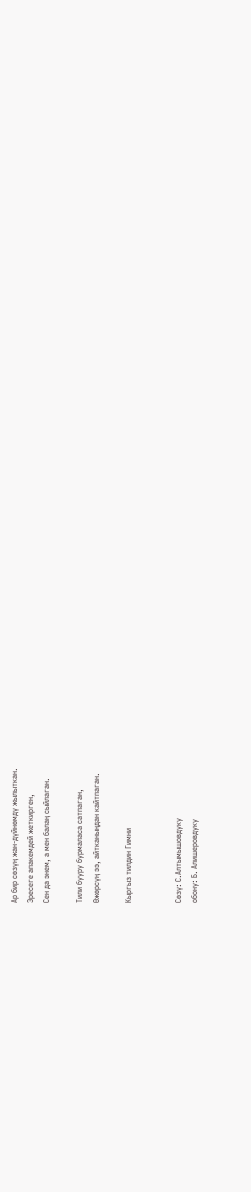Ар бир сөзүң жан-дүйнөмдү жылыткан.
Эресеге апакемдей жеткирген,
Сен да энем, а мен балаң сыйлаган.

Тили бууру бурмаласа сатпаган,
Өжөрсүң ээ, айтканыңдан кайтпаган.

Кыргыз тилдин Гимни


Сөзү: С.Алтымышовдуку
обону: Б. Алишеровдуку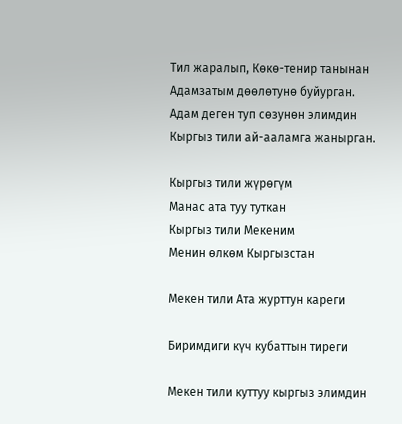Тил жаралып, Көкө-тенир танынан
Адамзатым дөөлөтунө буйурган.
Адам деген туп сөзунөн элимдин
Кыргыз тили ай-ааламга жанырган.

Кыргыз тили жүрөгүм
Манас ата туу туткан
Кыргыз тили Мекеним
Менин өлкөм Кыргызстан

Мекен тили Ата журттун кареги

Биримдиги күч кубаттын тиреги

Мекен тили куттуу кыргыз элимдин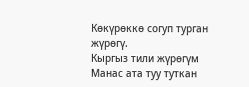Көкүрөккө согуп турган жүрөгү.
Кыргыз тили жүрөгүм
Манас ата туу туткан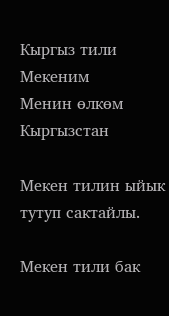Кыргыз тили Мекеним
Менин өлкөм Кыргызстан

Мекен тилин ыйык тутуп сактайлы.

Мекен тили бак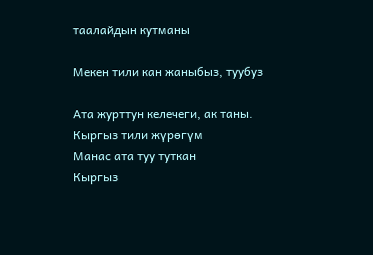таалайдын кутманы

Мекен тили кан жаныбыз, туубуз

Ата журттун келечеги, ак таны.
Кыргыз тили жүрөгүм
Манас ата туу туткан
Кыргыз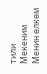тили Мекеним
Менин өлкөм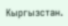Кыргызстан.